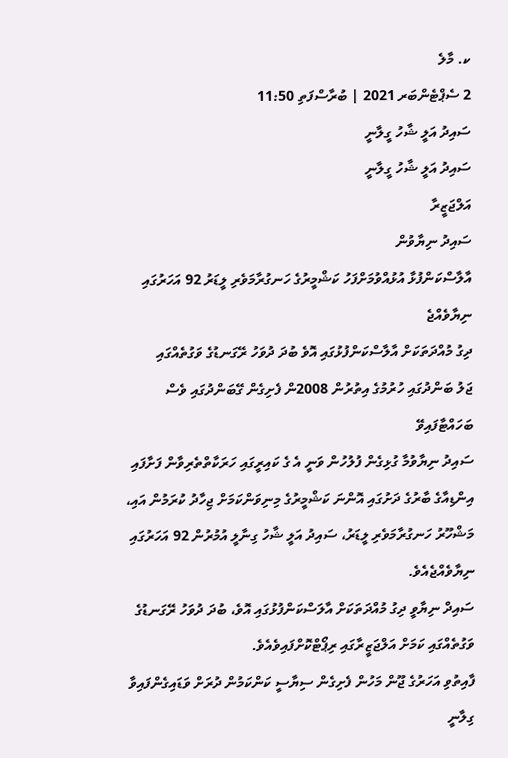ކ. މާލެ
2 ސެޕްޓެންބަރ 2021 | ބުރާސްފަތި 11:50
ސައިދު އަލީ ޝާހު ގީލާނީ
ސައިދު އަލީ ޝާހު ގީލާނީ
އަލްޖަޒީރާ
ސައިދު ނިޔާވުން
އާލާސްކަންފުޅާ އުޅުއްވުމަށްފަހު ކަޝްމީރުގެ ހަނގުރާމަވެރި ލީޑަރު 92 އަހަރުގައި ނިޔާވެއްޖެ
ދިގު މުއްދަތަކަށް އާލާސްކަންފުޅުގައި އޮވެ ބުދަ ދުވަހު ރޭގަނޑުގެ ވަގުތެއްގައި
ޖަލު ބަންދުގައި ހުރުމުގެ އިތުރުން 2008ން ފެށިގެން ގޭބަންދުގައި ވެސް ބަހައްޓާފައިވޭ
ސައިދު ނިޔާވުމާ ގުޅިގެން ފުލުހުން ވަނީ އެ ގެ ކައިރީގައި ހަރަކާތްތެރިވާން ފަށާފައި
އިންޑިއާގެ ބާރުގެ ދަށުގައި އޮންނަ ކަޝްމީރުގެ މިނިވަންކަމަށް ޖިހާދު ކުރަމުން އައި، މަޝްހޫރު ހަނގުރާމަވެރި ލީޑަރު، ސައިދު އަލީ ޝާހު ގިނާލީ އުމުރުން 92 އަހަރުގައި ނިޔާވެއްޖެއެވެ.
ސައިދް ނިޔާވީ ދިގު މުއްދަތަކަށް އާލަސްކަންފުޅުގައި އޮވެ، ބުދަ ދުވަހު ރޭގަނޑުގެ ވަގުތެއްގައި ކަމަށް އަލްޖަޒީރާގައި ރިޕޯޓްކޮށްފައިވެއެވެ.
ފާއިތުވި އަހަރުގެ ޖޫން މަހުން ފެށިގެން ސިޔާސީ ކަންކަމުން ދުރަށް ވަޑައިގެންފައިވާ ގިލާނީ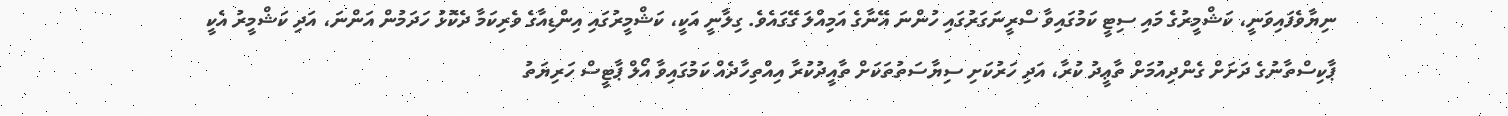ނިޔާވެފައިވަނީ، ކަޝްމީރުގެ މައި ސިޓީ ކަމުގައިވާ ސްރީނަގަރުގައި ހުންނަ އޭނާގެ އަމިއްލަ ގޭގައެވެ. ގިލާނީ އަކީ، ކަޝްމީރުގައި އިންޑިއާގެ ވެރިކަމާ ދެކޮޅު ހަދަމުން އަންނަ، އަދި ކަޝްމީރު އެކީ ޕާކިސްތާނުގެ ދަށަށް ގެންދިއުމަށް ތާޢީދު ކުރާ، އަދި ހަރުކަށި ސިޔާސަތުތަކަށް ތާއީދުކުރާ އިއްތިހާދެއް ކަމުގައިވާ އޯލް ޕާޓީސް ހަރިޔަތު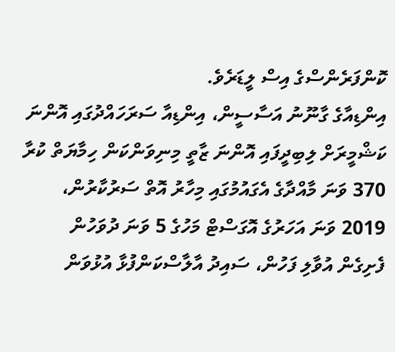ކޮންފަރެންސްގެ އިސް ލީޑަރެވެ.
އިންޑިއާގެ ގާނޫނު އަސާސީން، އިންޑިއާ ސަރަހައްދުގައި އޮންނަ ކަޝްމީރަށް ލިބިދީފައި އޮންނަ ޒާތީ މިނިވަންކަން ހިމާޔަތް ކުރާ 370 ވަނަ މާއްދާގެ އެގައުމުގައި މިހާރު އޮތް ސަރުކާރުން، 2019 ވަނަ އަހަރުގެ އޮގަސްޓް މަހުގެ 5 ވަނަ ދުވަހުން ފެށިގެން އުވާލި ފަހުން، ސައިދު އާލާސްކަންފުޅާ އުޅުވަން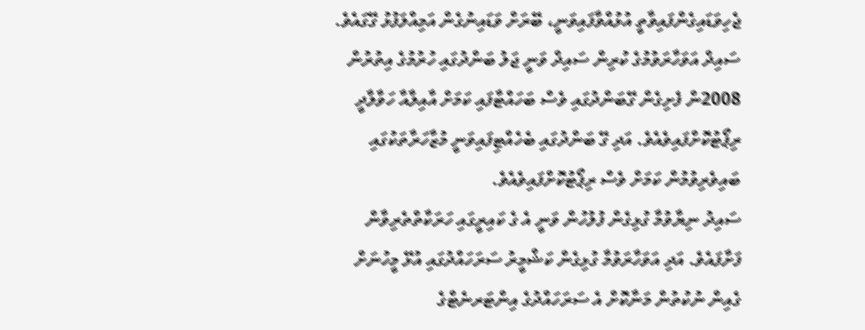ޖެހިވަޑައިގެންފައިވާތީ އުޅުއްވާފައިވަނީ، ބޭރަށް ވަޑައިނުގެން އަމިއްލަފުޅު ގޭގައެވެ.
ސައިދް އަވަހާރަވުމުގެ ކުރިން ސައިދް ވަނީ ޖަލު ބަންދުގައި ހުރުމުގެ އިތުރުން 2008ން ފެށިގެން ގޭބަންދުގައި ވެސް ބަހައްޓާފައި ކަމަށް އާއިލާއާ ހަވާލާދީ ރިޕޯޓުކޮށްފައިވެއެވެ. އަދި ގޭ ބަންދުގައި ބެހެއްޓިފައިވަނީ މުޒާހަރާތަކުގައި ބައިވެރިވުމުން ކަމަށް ވެސް ރިޕޯޓުކޮށްފައިވެއެވެ.
ސައިދު ނިޔާވުމާ ގުޅިގެން ފުލުހުން ވަނީ އެ ގެ ކައިރީގައި ހަރަކާތްތެރިވާން ފަށާފައެވެ. އަދި އަވަހާރަވުމާ ގުޅިގެން ކަޝްމީރު ސަރަހައްދުގައި އުޅޭ މީހުނަށް ގެއިން ނުކުތުން މަނާކޮށް އެ ސަރަހައްދުގެ އިންޓަރނެޓްގެ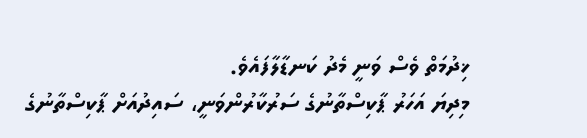ޚިދުމަތް ވެސް ވަނީ މެދު ކަނޑާލާފައެވެ.
މިދިޔަ އަހަރު ޕާކިސްތާނުގެ ސަރުކާރުންވަނީ، ސައިދުއަށް ޕާކިސްތާނުގެ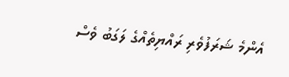އެންމެ ޝަރަފުވެރި ރައްޔިތެއްގެ ލަގަބު ވެސް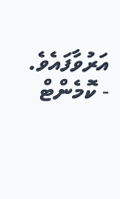އަރުވާފައެވެ.
- ކޮމެންޓް